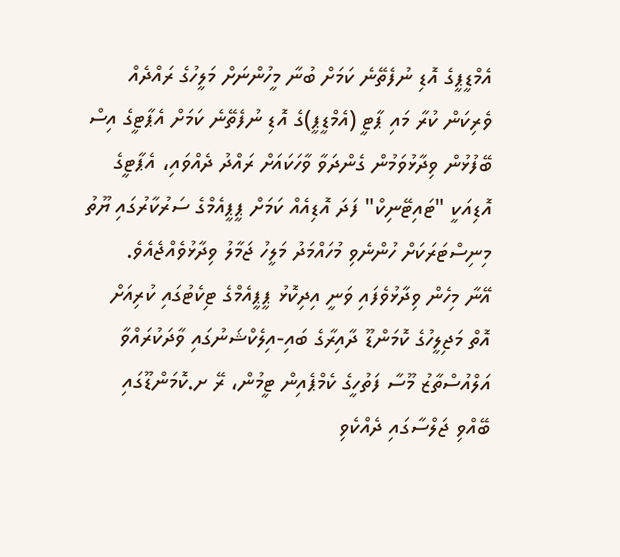އެމްޑީޕީގެ އޮޑި ނުފެތޭނެ ކަމަށް ބުނާ މީހުންނަށް މަލީހުގެ ރައްދެއް
ވެރިކަން ކުރާ މައި ޕާޓީ (އެމްޑީޕީ)ގެ އޮޑި ނުފެތޭނެ ކަމަށް އެޕާޓީގެ އިސް ބޭފުޅުން ވިދާޅުވަމުން ގެންދަވާ ވާހަކައަށް ރައްދު ދެއްވައި، އެޕާޓީގެ އޮޑިއަކީ "ޓައިޓޭނިކް" ފަދަ އޮޑިއެއް ކަމަށް ޕީޕީއެމްގެ ސަރުކާރުގައި ޔޫތު މިނިސްޓަރަކަށް ހުންނެވި މުހައްމަދު މަލީހު ޖަމާލު ވިދާޅުވެއްޖެއެވެ.
އޭނާ މިހެން ވިދާޅުވެފައި ވަނީ އިދިކޮޅު ޕީޕީއެމްގެ ޓިކެޓުގައި ކުރިއަށް އޮތް މަޖިލީހުގެ ކޮމަންޑޫ ދާއިރާގެ ބައި-އިލެކްޝަނުގައި ވާދަކުރައްވާ އަލްއުސްތާޒު މޫސާ ފަތުހީގެ ކެމްޕެއިން ޓީމުން، ރޭ ށ.ކޮމަންޑޫގައި ބޭއްވި ޖަލްސާގައި ދެއްކެވި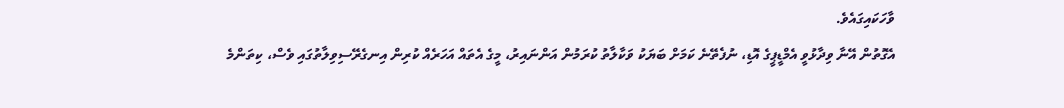ވާހަކައިގައެވެ.
އެގޮތުން އޭނާ ވިދާޅުވީ އެމްޑީޕީގެ އޮޑި، ނުފެތޭނެ ކަމަށް ބަޔަކު ވަކާލާތު ކުރަމުން އަންނައިރު، މީގެ އެތައް އަހަރެއް ކުރިން އިނގެރޭސިވިލާތުގައި ވެސް، ކިތަންމެ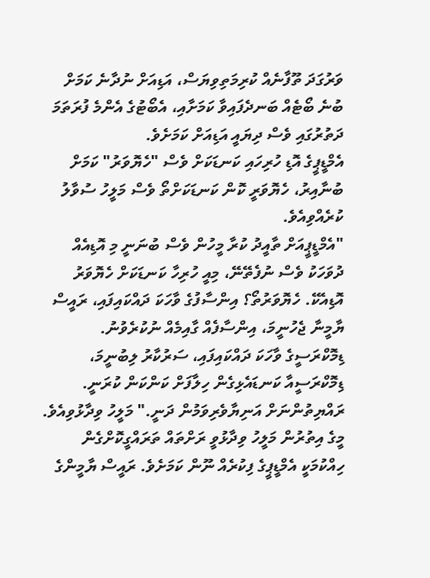ވަރުގަދަ ތޫފާނެއް ކުރިމަތިވިޔަސް، އަޑިއަށް ނުދާނެ ކަމަށް ބުނެ ބޯޓެއް ބަނދެފައިވާ ކަމަށާއި، އެބޯޓުގެ އެންމެ ފުރަތަމަ ދަތުރުގައި ވެސް ދިޔައީ އަޑިއަށް ކަމަށެވެ.
އެމްޑީޕީގެ އޮޑި ހުރިހައި ކަނޑަކަށް ވެސް "ހެޔޮވަރު" ކަމަށް ބުނާއިރު، ހެޔޮވަރީ ކޮން ކަނޑަކަށްތޯ ވެސް މަލީހު ސުވާލު ކުރެއްވިއެވެ.
"އެމްޑީޕީއަށް ތާއީދު ކުރާ މީހުން ވެސް ބުނަނީ މި އޮޑިއެއް ދުވަހަކު ވެސް ނުފެތޭނޭ، މިއީ ހުރިހާ ކަނޑަކަށް ހެޔޮވަރު އޮޑިއެކޭ. ހެޔޮވަރުތޯ؟ އިންސާފުގެ ވާހަކަ ދައްކައިފައި، ރައީސް ޔާމީނާ ޖެހުނީމަ، އިންސާފެއް ގާއިމެއް ނުކުރެވުނު. ޑިމޮކްރަސީގެ ވާހަކަ ދައްކައިފައި، ސަރުކާރު ލިބުނީމަ، ޑިމޮކްރަސީއާ ކަނޑައެޅިގެން ހިލާފަށް ކަންކަން ކުރަނީ. ރައްޔިތުންނަށް އަނިޔާވެރިވަމުން ދަނީ." މަލީހު ވިދާޅުވިއެވެ.
މީގެ އިތުރުން މަލީހު ވިދާޅުވީ ރަށްތައް ތަރައްގީކޮށްގެން ހިއްކުމަކީ އެމްޑީޕީގެ ފިކުރެއް ނޫން ކަމަށެވެ. ރައީސް ޔާމީންގެ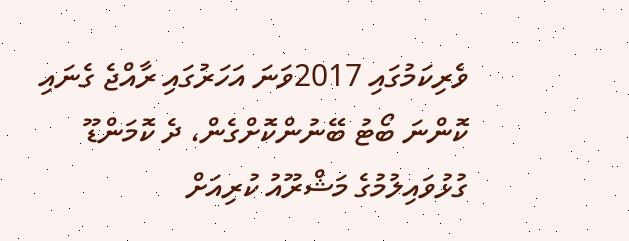ވެރިކަމުގައި 2017ވަނަ އަހަރުގައި ރާއްޖެ ގެނައި ކޮންނަ ބޯޓު ބޭނުންކޮށްގެން، ދެ ކޮމަންޑޫ ގުޅުވައިލުމުގެ މަޝްރޫއު ކުރިއަށް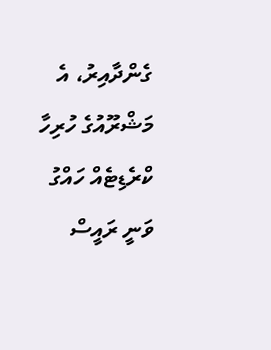ގެންދާއިރު، އެ މަޝްރޫއުގެ ހުރިހާ ކްރެޑިޓެއް ހައްގު ވަނީ ރައީސް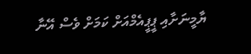ޔާމީނަށާއި ޕީޕީއެމްއަށް ކަމަށް ވެސް އޭނާ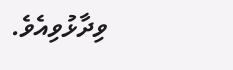ވިދާޅުވިއެވެ.